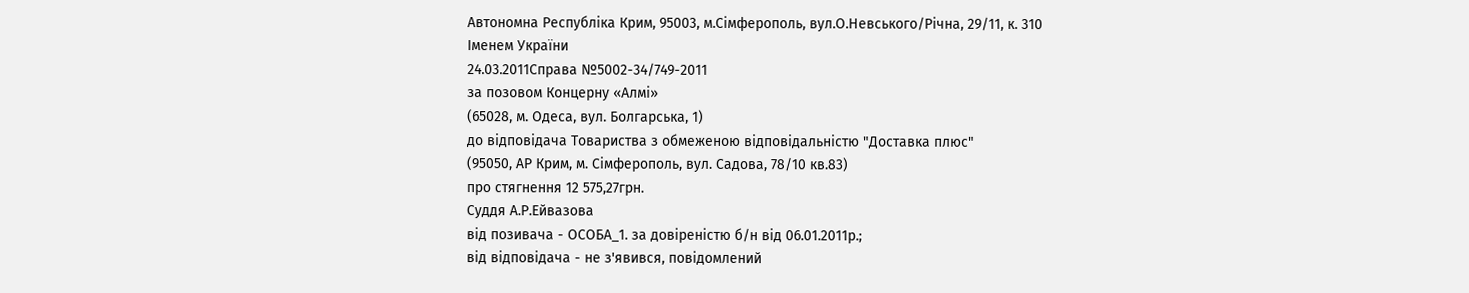Автономна Республіка Крим, 95003, м.Сімферополь, вул.О.Невського/Річна, 29/11, к. 310
Іменем України
24.03.2011Справа №5002-34/749-2011
за позовом Концерну «Алмі»
(65028, м. Одеса, вул. Болгарська, 1)
до відповідача Товариства з обмеженою відповідальністю "Доставка плюс"
(95050, АР Крим, м. Сімферополь, вул. Садова, 78/10 кв.83)
про стягнення 12 575,27грн.
Суддя А.Р.Ейвазова
від позивача - ОСОБА_1. за довіреністю б/н від 06.01.2011р.;
від відповідача - не з'явився, повідомлений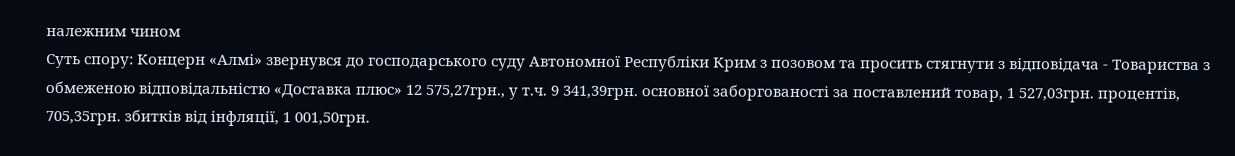належним чином
Суть спору: Концерн «Алмі» звернувся до господарського суду Автономної Республіки Крим з позовом та просить стягнути з відповідача - Товариства з обмеженою відповідальністю «Доставка плюс» 12 575,27грн., у т.ч. 9 341,39грн. основної заборгованості за поставлений товар, 1 527,03грн. процентів, 705,35грн. збитків від інфляції, 1 001,50грн.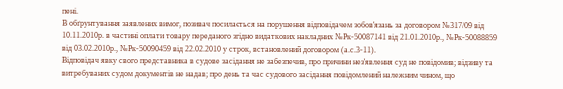пені.
В обґрунтування заявлених вимог, позивач посилається на порушення відповідачем зобов'язань за договором №317/09 від 10.11.2010р. в частині оплати товару переданого згідно видаткових накладних №Рк-50087141 від 21.01.2010р., №Рк-50088859 від 03.02.2010р., №Рк-50090459 від 22.02.2010 у строк, встановлений договором (а.с.3-11).
Відповідач явку свого представника в судове засідання не забезпечив, про причини нез'явлення суд не повідомив; відзиву та витребуваних судом документів не надав; про день та час судового засідання повідомлений належним чином, що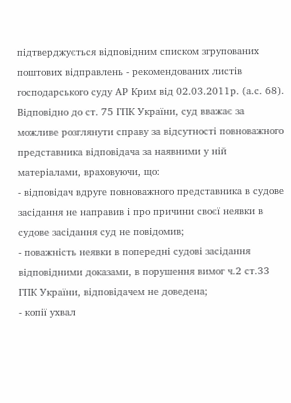підтверджується відповідним списком згрупованих поштових відправлень - рекомендованих листів господарського суду АР Крим від 02.03.2011р. (а.с. 68).
Відповідно до ст. 75 ГПК України, суд вважає за можливе розглянути справу за відсутності повноважного представника відповідача за наявними у ній матеріалами, враховуючи, що:
- відповідач вдруге повноважного представника в судове засідання не направив і про причини своєї неявки в судове засідання суд не повідомив;
- поважність неявки в попередні судові засідання відповідними доказами, в порушення вимог ч.2 ст.33 ГПК України, відповідачем не доведена;
- копії ухвал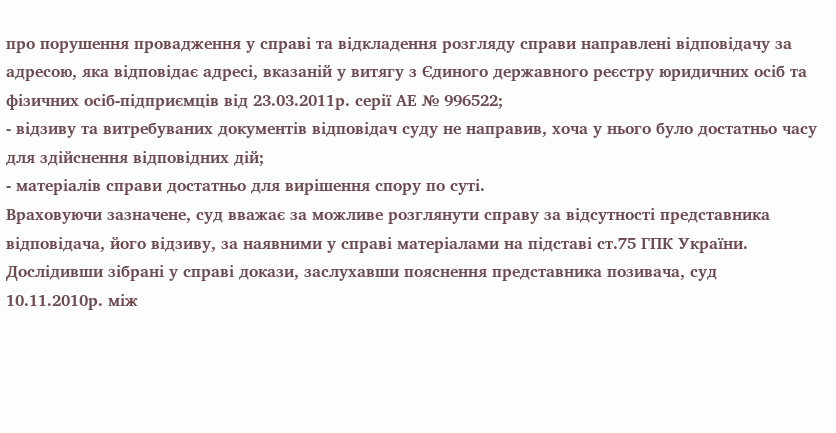про порушення провадження у справі та відкладення розгляду справи направлені відповідачу за адресою, яка відповідає адресі, вказаній у витягу з Єдиного державного реєстру юридичних осіб та фізичних осіб-підприємців від 23.03.2011р. серії АЕ № 996522;
- відзиву та витребуваних документів відповідач суду не направив, хоча у нього було достатньо часу для здійснення відповідних дій;
- матеріалів справи достатньо для вирішення спору по суті.
Враховуючи зазначене, суд вважає за можливе розглянути справу за відсутності представника відповідача, його відзиву, за наявними у справі матеріалами на підставі ст.75 ГПК України.
Дослідивши зібрані у справі докази, заслухавши пояснення представника позивача, суд
10.11.2010р. між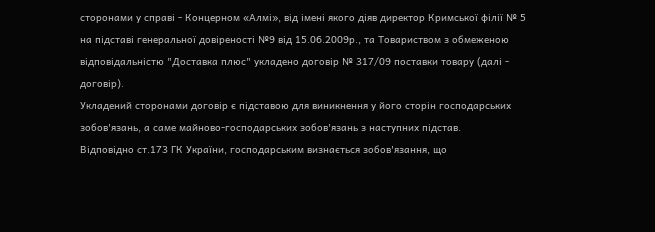сторонами у справі - Концерном «Алмі», від імені якого діяв директор Кримської філії № 5 на підставі генеральної довіреності №9 від 15.06.2009р., та Товариством з обмеженою відповідальністю "Доставка плюс" укладено договір № 317/09 поставки товару (далі - договір).
Укладений сторонами договір є підставою для виникнення у його сторін господарських зобов'язань, а саме майново-господарських зобов'язань з наступних підстав.
Відповідно ст.173 ГК України, господарським визнається зобов'язання, що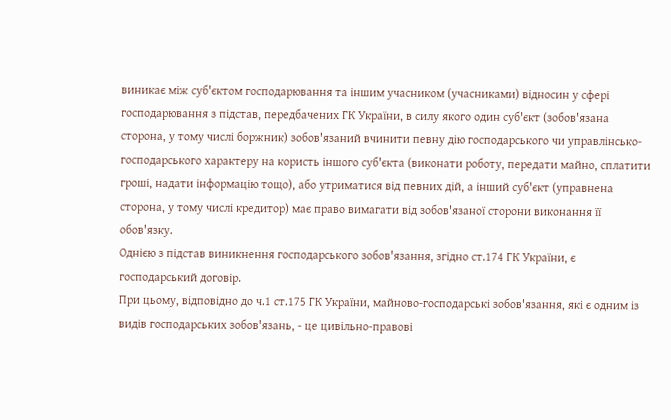виникає між суб'єктом господарювання та іншим учасником (учасниками) відносин у сфері господарювання з підстав, передбачених ГК України, в силу якого один суб'єкт (зобов'язана сторона, у тому числі боржник) зобов'язаний вчинити певну дію господарського чи управлінсько-господарського характеру на користь іншого суб'єкта (виконати роботу, передати майно, сплатити гроші, надати інформацію тощо), або утриматися від певних дій, а інший суб'єкт (управнена сторона, у тому числі кредитор) має право вимагати від зобов'язаної сторони виконання її обов'язку.
Однією з підстав виникнення господарського зобов'язання, згідно ст.174 ГК України, є господарський договір.
При цьому, відповідно до ч.1 ст.175 ГК України, майново-господарські зобов'язання, які є одним із видів господарських зобов'язань, - це цивільно-правові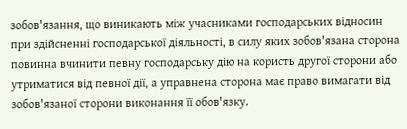зобов'язання, що виникають між учасниками господарських відносин при здійсненні господарської діяльності, в силу яких зобов'язана сторона повинна вчинити певну господарську дію на користь другої сторони або утриматися від певної дії, а управнена сторона має право вимагати від зобов'язаної сторони виконання її обов'язку.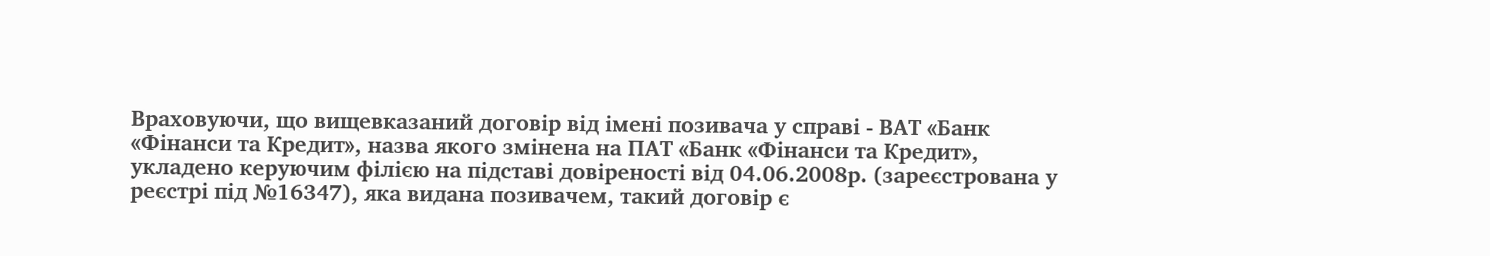Враховуючи, що вищевказаний договір від імені позивача у справі - ВАТ «Банк «Фінанси та Кредит», назва якого змінена на ПАТ «Банк «Фінанси та Кредит», укладено керуючим філією на підставі довіреності від 04.06.2008р. (зареєстрована у реєстрі під №16347), яка видана позивачем, такий договір є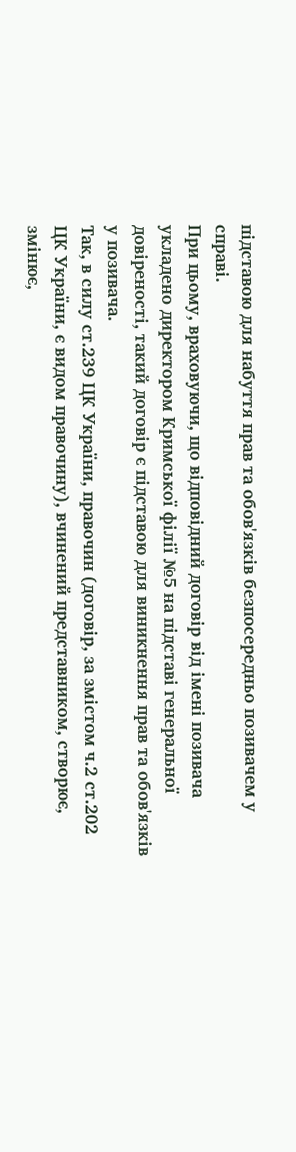підставою для набуття прав та обов'язків безпосередньо позивачем у справі.
При цьому, враховуючи, що відповідний договір від імені позивача укладено директором Кримської філії №5 на підставі генеральної довіреності, такий договір є підставою для виникнення прав та обов'язків у позивача.
Так, в силу ст.239 ЦК України, правочин (договір, за змістом ч.2 ст.202 ЦК України, є видом правочину), вчинений представником, створює, змінює,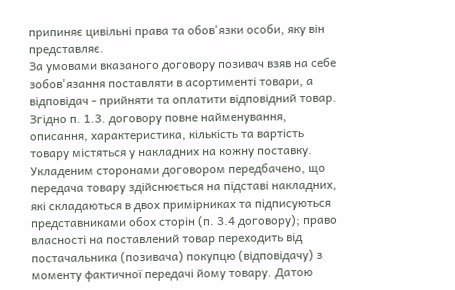припиняє цивільні права та обов'язки особи, яку він представляє.
За умовами вказаного договору позивач взяв на себе зобов'язання поставляти в асортименті товари, а відповідач - прийняти та оплатити відповідний товар.
Згідно п. 1.3. договору повне найменування, описання, характеристика, кількість та вартість товару містяться у накладних на кожну поставку.
Укладеним сторонами договором передбачено, що передача товару здійснюється на підставі накладних, які складаються в двох примірниках та підписуються представниками обох сторін (п. 3.4 договору); право власності на поставлений товар переходить від постачальника (позивача) покупцю (відповідачу) з моменту фактичної передачі йому товару. Датою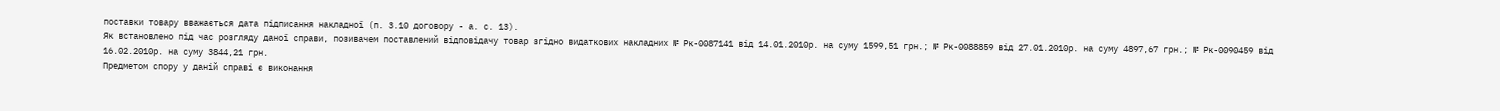поставки товару вважається дата підписання накладної (п. 3.10 договору - а. с. 13).
Як встановлено під час розгляду даної справи, позивачем поставлений відповідачу товар згідно видаткових накладних № Рк-0087141 від 14.01.2010р. на суму 1599,51 грн.; № Рк-0088859 від 27.01.2010р. на суму 4897,67 грн.; № Рк-0090459 від 16.02.2010р. на суму 3844,21 грн.
Предметом спору у даній справі є виконання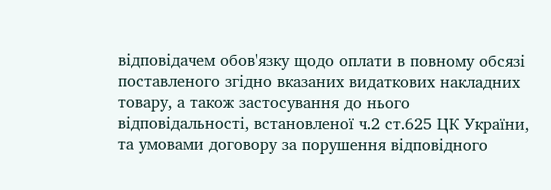відповідачем обов'язку щодо оплати в повному обсязі поставленого згідно вказаних видаткових накладних товару, а також застосування до нього відповідальності, встановленої ч.2 ст.625 ЦК України, та умовами договору за порушення відповідного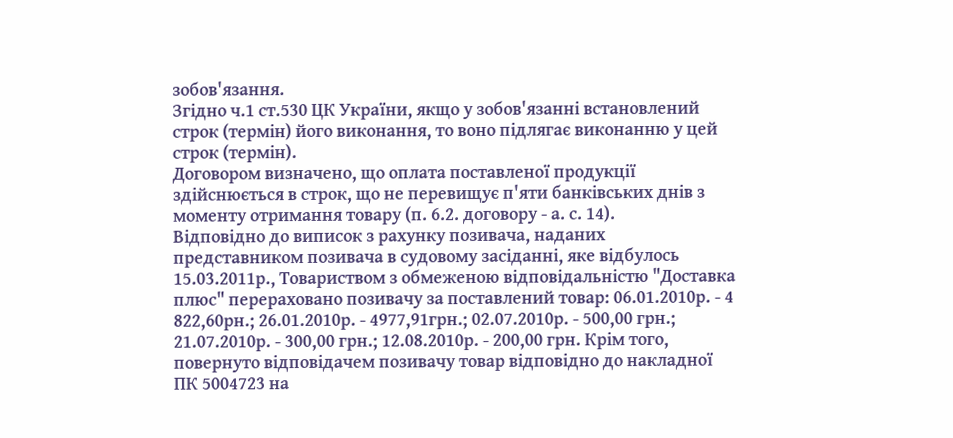зобов'язання.
Згідно ч.1 ст.530 ЦК України, якщо у зобов'язанні встановлений строк (термін) його виконання, то воно підлягає виконанню у цей строк (термін).
Договором визначено, що оплата поставленої продукції здійснюється в строк, що не перевищує п'яти банківських днів з моменту отримання товару (п. 6.2. договору - а. с. 14).
Відповідно до виписок з рахунку позивача, наданих представником позивача в судовому засіданні, яке відбулось 15.03.2011р., Товариством з обмеженою відповідальністю "Доставка плюс" перераховано позивачу за поставлений товар: 06.01.2010р. - 4 822,60рн.; 26.01.2010р. - 4977,91грн.; 02.07.2010р. - 500,00 грн.; 21.07.2010р. - 300,00 грн.; 12.08.2010р. - 200,00 грн. Крім того, повернуто відповідачем позивачу товар відповідно до накладної ПК 5004723 на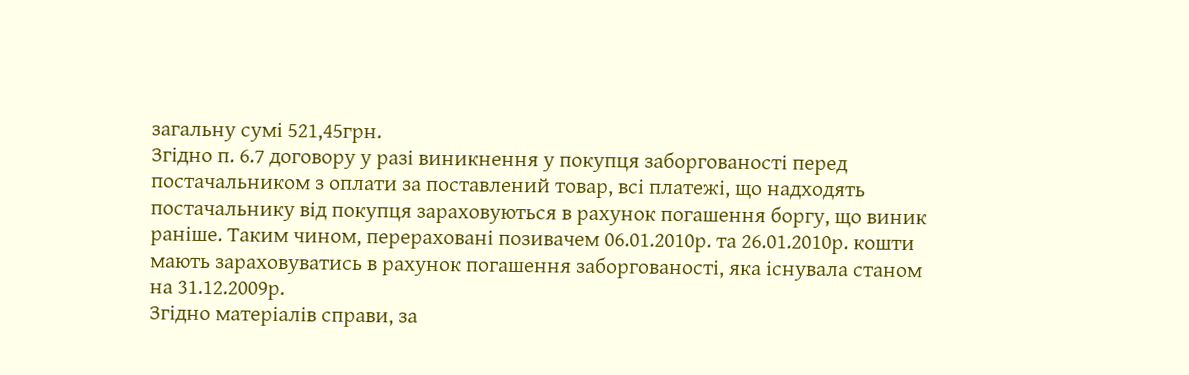загальну сумі 521,45грн.
Згідно п. 6.7 договору у разі виникнення у покупця заборгованості перед постачальником з оплати за поставлений товар, всі платежі, що надходять постачальнику від покупця зараховуються в рахунок погашення боргу, що виник раніше. Таким чином, перераховані позивачем 06.01.2010р. та 26.01.2010р. кошти мають зараховуватись в рахунок погашення заборгованості, яка існувала станом на 31.12.2009р.
Згідно матеріалів справи, за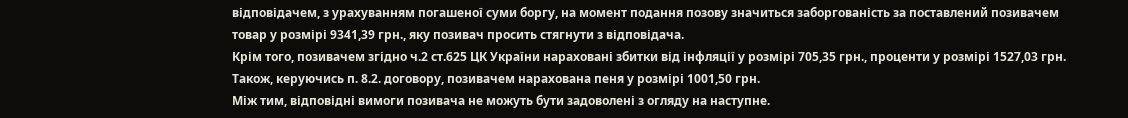відповідачем, з урахуванням погашеної суми боргу, на момент подання позову значиться заборгованість за поставлений позивачем товар у розмірі 9341,39 грн., яку позивач просить стягнути з відповідача.
Крім того, позивачем згідно ч.2 ст.625 ЦК України нараховані збитки від інфляції у розмірі 705,35 грн., проценти у розмірі 1527,03 грн. Також, керуючись п. 8.2. договору, позивачем нарахована пеня у розмірі 1001,50 грн.
Між тим, відповідні вимоги позивача не можуть бути задоволені з огляду на наступне.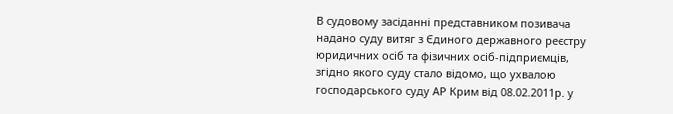В судовому засіданні представником позивача надано суду витяг з Єдиного державного реєстру юридичних осіб та фізичних осіб-підприємців, згідно якого суду стало відомо, що ухвалою господарського суду АР Крим від 08.02.2011р. у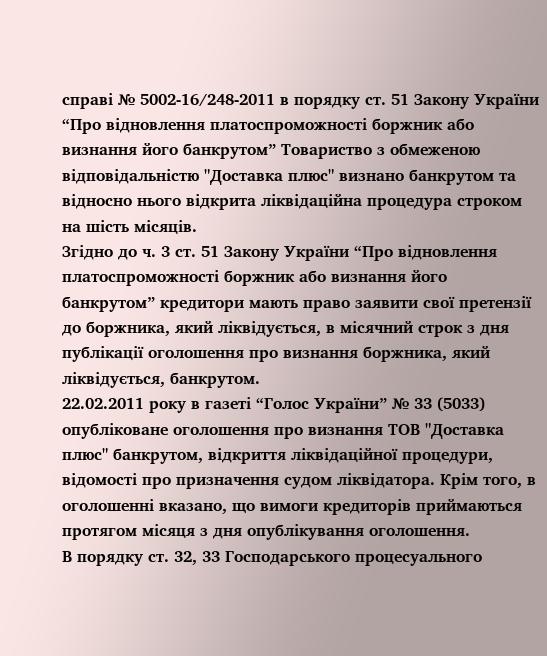справі № 5002-16/248-2011 в порядку ст. 51 Закону України “Про відновлення платоспроможності боржник або визнання його банкрутом” Товариство з обмеженою відповідальністю "Доставка плюс" визнано банкрутом та відносно нього відкрита ліквідаційна процедура строком на шість місяців.
Згідно до ч. 3 ст. 51 Закону України “Про відновлення платоспроможності боржник або визнання його банкрутом” кредитори мають право заявити свої претензії до боржника, який ліквідується, в місячний строк з дня публікації оголошення про визнання боржника, який ліквідується, банкрутом.
22.02.2011 року в газеті “Голос України” № 33 (5033) опубліковане оголошення про визнання ТОВ "Доставка плюс" банкрутом, відкриття ліквідаційної процедури, відомості про призначення судом ліквідатора. Крім того, в оголошенні вказано, що вимоги кредиторів приймаються протягом місяця з дня опублікування оголошення.
В порядку ст. 32, 33 Господарського процесуального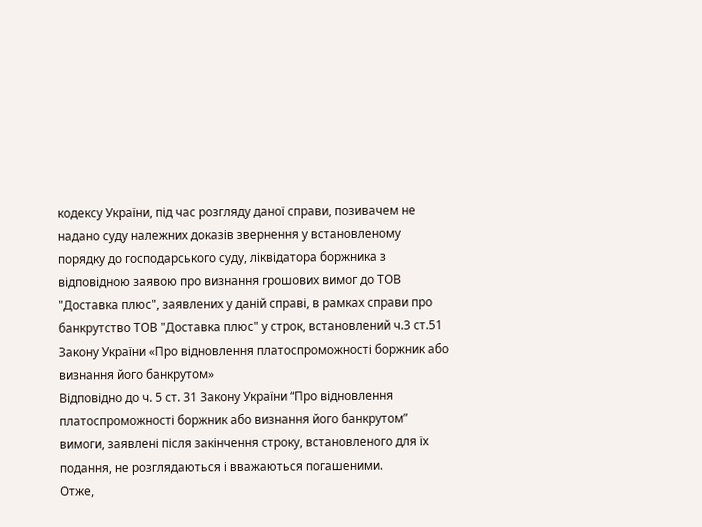кодексу України, під час розгляду даної справи, позивачем не надано суду належних доказів звернення у встановленому порядку до господарського суду, ліквідатора боржника з відповідною заявою про визнання грошових вимог до ТОВ "Доставка плюс", заявлених у даній справі, в рамках справи про банкрутство ТОВ "Доставка плюс" у строк, встановлений ч.3 ст.51 Закону України «Про відновлення платоспроможності боржник або визнання його банкрутом»
Відповідно до ч. 5 ст. 31 Закону України “Про відновлення платоспроможності боржник або визнання його банкрутом” вимоги, заявлені після закінчення строку, встановленого для їх подання, не розглядаються і вважаються погашеними.
Отже,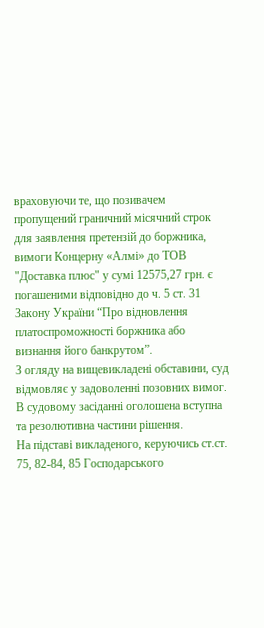враховуючи те, що позивачем пропущений граничний місячний строк для заявлення претензій до боржника, вимоги Концерну «Алмі» до ТОВ "Доставка плюс" у сумі 12575,27 грн. є погашеними відповідно до ч. 5 ст. 31 Закону України “Про відновлення платоспроможності боржника або визнання його банкрутом”.
З огляду на вищевикладені обставини, суд відмовляє у задоволенні позовних вимог.
В судовому засіданні оголошена вступна та резолютивна частини рішення.
На підставі викладеного, керуючись ст.ст. 75, 82-84, 85 Господарського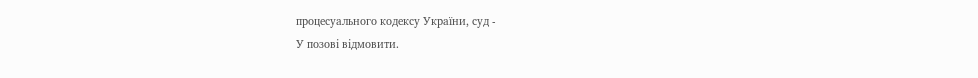процесуального кодексу України, суд -
У позові відмовити.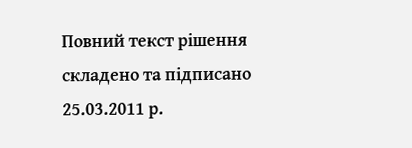Повний текст рішення складено та підписано 25.03.2011 р.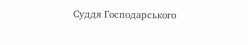Суддя Господарського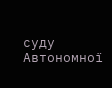суду
Автономної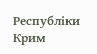Республіки Крим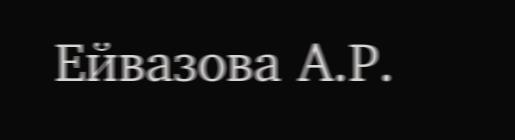Ейвазова А.Р.